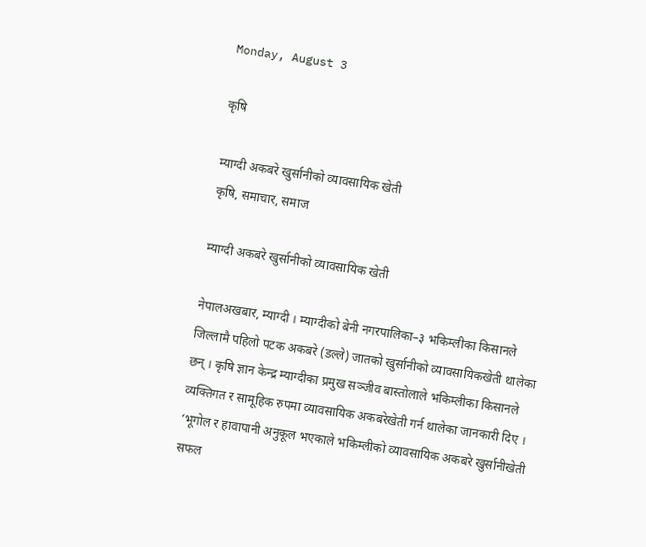Monday, August 3

कृषि

म्याग्दी अकबरे खुर्सानीको व्यावसायिक खेती
कृषि, समाचार, समाज

म्याग्दी अकबरे खुर्सानीको व्यावसायिक खेती

नेपालअखबार, म्याग्दी । म्याग्दीको बेनी नगरपालिका–३ भकिम्लीका किसानले जिल्लामै पहिलो पटक अकबरे (डल्ले) जातको खुर्सानीको व्यावसायिकखेती थालेका छन् । कृषि ज्ञान केन्द्र म्याग्दीका प्रमुख सञ्जीव बास्तोलाले भकिम्लीका किसानले व्यक्तिगत र सामूहिक रुपमा व्यावसायिक अकबरेखेती गर्न थालेका जानकारी दिए । ‘भूगोल र हावापानी अनुकूल भएकाले भकिम्लीको व्यावसायिक अकबरे खुर्सानीखेती सफल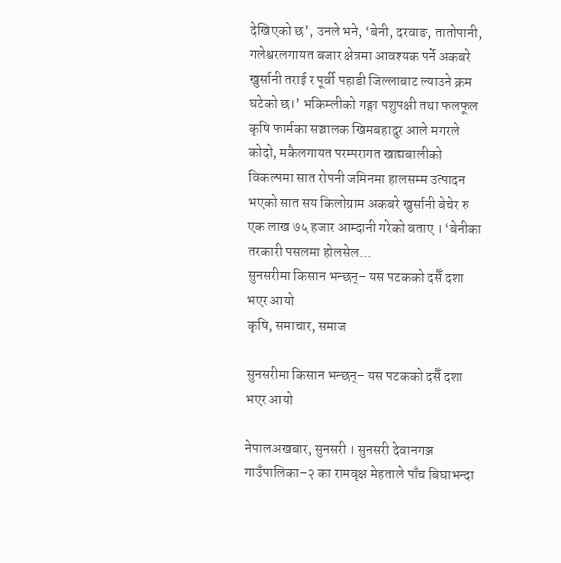देखिएको छ’, उनले भने, ‘बेनी, दरवाङ, तातोपानी, गलेश्वरलगायत बजार क्षेत्रमा आवश्यक पर्ने अकबरे खुर्सानी तराई र पूर्वी पहाडी जिल्लाबाट ल्याउने क्रम घटेको छ।’ भकिम्लीको गङ्गा पशुपक्षी तथा फलफूल कृषि फार्मका सञ्चालक खिमबहादुर आले मगरले कोदो, मकैलगायत परम्परागत खाद्यबालीको विकल्पमा सात रोपनी जमिनमा हालसम्म उत्पादन भएको सात सय किलोग्राम अकबरे खुर्सानी बेचेर रु एक लाख ७५ हजार आम्दानी गरेको बताए । ‘बेनीका तरकारी पसलमा होलसेल...
सुनसरीमा किसान भन्छन्– यस पटकको दसैँ दशा भएर आयो
कृषि, समाचार, समाज

सुनसरीमा किसान भन्छन्– यस पटकको दसैँ दशा भएर आयो

नेपालअखबार, सुनसरी । सुनसरी देवानगञ्ज गाउँपालिका–२ का रामवृक्ष मेहताले पाँच बिघाभन्दा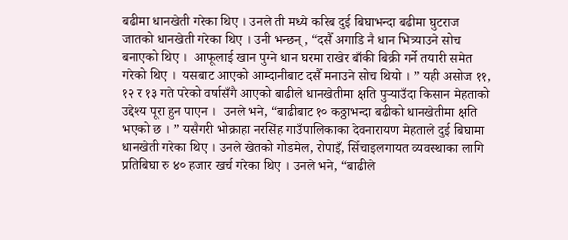बढीमा धानखेती गरेका थिए । उनले ती मध्ये करिब दुई बिघाभन्दा बढीमा घुटराज जातको धानखेती गरेका थिए । उनी भन्छन्, “दसैँ अगाडि नै धान भित्र्याउने सोच बनाएको थिए ।  आफूलाई खान पुग्ने धान घरमा राखेर बाँकी बिक्री गर्ने तयारी समेत गरेको थिए ।  यसबाट आएको आम्दानीबाट दसैँ मनाउने सोच थियो । ” यही असोज ११, १२ र १३ गते परेको वर्षासँगै आएको बाढीले धानखेतीमा क्षति पुर्‍याउँदा किसान मेहताको उद्देश्य पूरा हुन पाएन ।  उनले भने, “बाढीबाट १० कठ्ठाभन्दा बढीको धानखेतीमा क्षति भएको छ । ” यसैगरी भोक्राहा नरसिंह गाउँपालिकाका देवनारायण मेहताले दुई बिघामा धानखेती गरेका थिए । उनले खेतको गोडमेल, रोपाइँ, सिँचाइलगायत व्यवस्थाका लागि प्रतिबिघा रु ४० हजार खर्च गरेका थिए । उनले भने, “बाढीले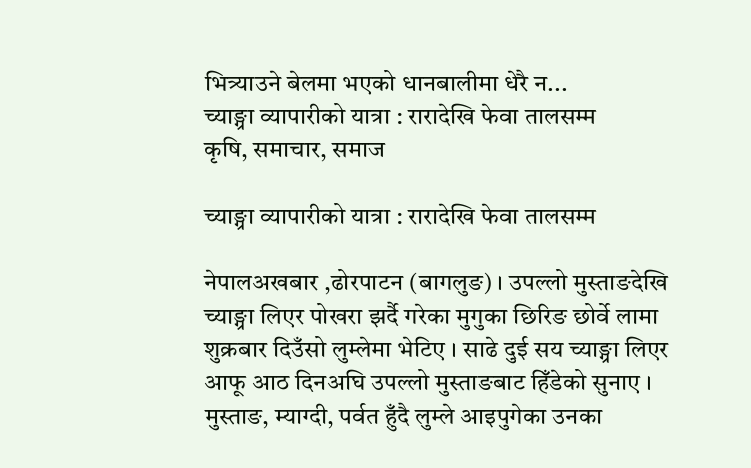भित्र्याउने बेलमा भएको धानबालीमा धेरै न...
च्याङ्ग्रा व्यापारीको यात्रा : रारादेखि फेवा तालसम्म
कृषि, समाचार, समाज

च्याङ्ग्रा व्यापारीको यात्रा : रारादेखि फेवा तालसम्म

नेपालअखबार ,ढोरपाटन (बागलुङ) । उपल्लो मुस्ताङदेखि च्याङ्ग्रा लिएर पोखरा झर्दै गरेका मुगुका छिरिङ छोर्वे लामा शुक्रबार दिउँसो लुम्लेमा भेटिए । साढे दुई सय च्याङ्ग्रा लिएर आफू आठ दिनअघि उपल्लो मुस्ताङबाट हिँडेको सुनाए । मुस्ताङ, म्याग्दी, पर्वत हुँदै लुम्ले आइपुगेका उनका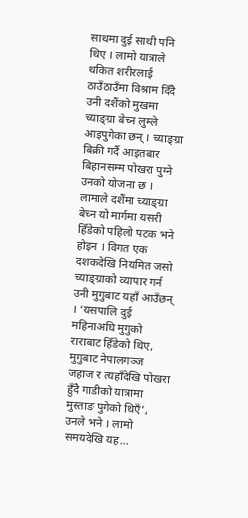साथमा दुई साथी पनि थिए । लामो यात्राले थकित शरीरलाई ठाउँठाउँमा विश्राम दिँदै उनी दशैंको मुखमा च्याङ्ग्रा बेच्न लुम्ले आइपुगेका छन् । च्याङ्ग्रा बिक्री गर्दै आइतबार बिहानसम्म पोखरा पुग्ने उनको योजना छ । लामाले दशैंमा च्याङ्ग्रा बेच्न यो मार्गमा यसरी हिँडेको पहिलो पटक भने होइन । विगत एक दशकदेखि नियमित जसो च्याङ्ग्राको व्यापार गर्न उनी मुगुबाट यहाँ आउँछन् । ‘यसपालि दुई महिनाअघि मुगुको राराबाट हिँडेको थिए, मुगुबाट नेपालगञ्ज जहाज र त्यहाँदेखि पोखरा हुँदै गाडीको यात्रामा मुस्ताङ पुगेको थिएँ’, उनले भने । लामो समयदेखि यह...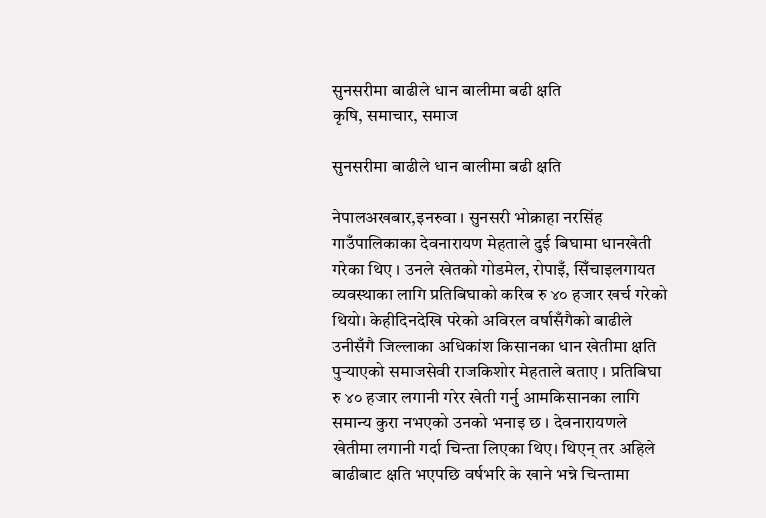सुनसरीमा बाढीले धान बालीमा बढी क्षति
कृषि, समाचार, समाज

सुनसरीमा बाढीले धान बालीमा बढी क्षति

नेपालअखबार,इनरुवा । सुनसरी भोक्राहा नरसिंह गाउँपालिकाका देवनारायण मेहताले दुई बिघामा धानखेती गरेका थिए । उनले खेतको गोडमेल, रोपाइँ, सिँचाइलगायत व्यवस्थाका लागि प्रतिबिघाको करिब रु ४० हजार खर्च गरेको थियो। केहीदिनदेखि परेको अविरल वर्षासँगैको बाढीले उनीसँगै जिल्लाका अधिकांश किसानका धान खेतीमा क्षति पुर्‍याएको समाजसेवी राजकिशोर मेहताले बताए । प्रतिबिघा रु ४० हजार लगानी गरेर खेती गर्नु आमकिसानका लागि समान्य कुरा नभएको उनको भनाइ छ । देवनारायणले खेतीमा लगानी गर्दा चिन्ता लिएका थिए। थिएन् तर अहिले बाढीबाट क्षति भएपछि वर्षभरि के खाने भन्ने चिन्तामा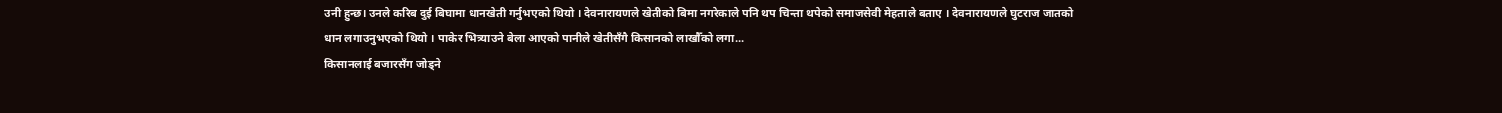उनी हुन्छ। उनले करिब दुई बिघामा धानखेती गर्नुभएको थियो । देवनारायणले खेतीको बिमा नगरेकाले पनि थप चिन्ता थपेको समाजसेवी मेहताले बताए । देवनारायणले घुटराज जातको धान लगाउनुभएको थियो । पाकेर भित्र्याउने बेला आएको पानीले खेतीसँगै किसानको लाखौँको लगा...
किसानलाई बजारसँग जोड्ने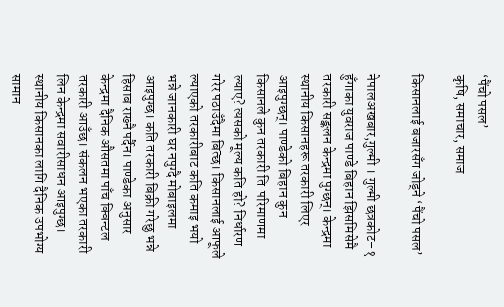‘पैंचो पसल’
कृषि, समाचार, समाज

किसानलाई बजारसँग जोड्ने ‘पैंचो पसल’

नेपालअखबार,गुल्मी । गुल्मी छत्रकोट–१ हुँगाका युवराज पाण्डे बिहान झिसमिसेमै तरकारी सङ्कलन केन्द्रमा पुग्छन्। केन्द्रमा स्थानीय किसानहरू तरकारी लिएर आइपुग्छन्। पाण्डेको बिहान कुन किसानले कुन तरकारी ति  परिमाणमा ल्याए? त्यसको मूल्य कति हो? निर्धारण गरेर पठाउँदैमा बित्छ। किसानलाई आफूले ल्याएको तरकारीबाट कति कमाइ भयो भन्ने जानकारी घर नपुग्दै मोबाइलमा आइपुग्छ। कति तरकारी बिक्री गरेछु भन्ने हिसाब राख्नै पर्दैन। पाण्डेका अनुसार केन्द्रमा दैनिक औसतमा पाँच क्विन्टल तरकारी आउँछ। संकलन भएका तरकारी लिन केन्द्रमा सवारीसाधन आइपुग्छ। स्थानीय किसानका लागि दैनिक उपभोग्य सामान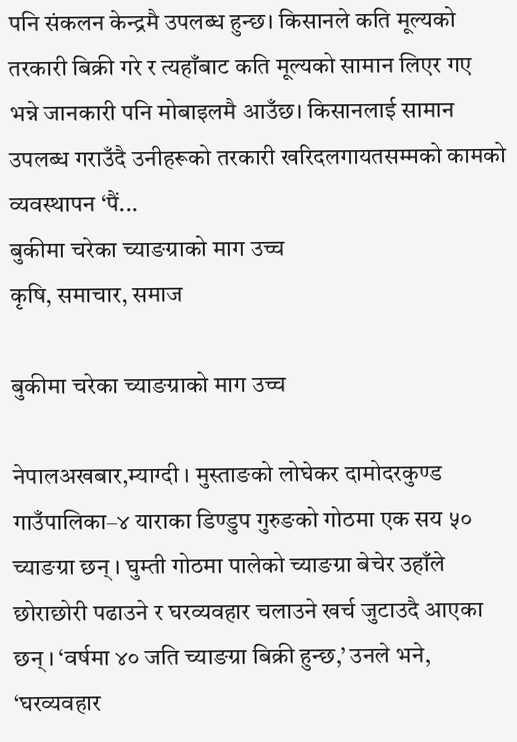पनि संकलन केन्द्रमै उपलब्ध हुन्छ। किसानले कति मूल्यको तरकारी बिक्री गरे र त्यहाँबाट कति मूल्यको सामान लिएर गए भन्ने जानकारी पनि मोबाइलमै आउँछ। किसानलाई सामान उपलब्ध गराउँदै उनीहरूको तरकारी खरिदलगायतसम्मको कामको व्यवस्थापन ‘पैं...
बुकीमा चरेका च्याङग्राको माग उच्च
कृषि, समाचार, समाज

बुकीमा चरेका च्याङग्राको माग उच्च

नेपालअखबार,म्याग्दी । मुस्ताङको लोघेकर दामोदरकुण्ड गाउँपालिका–४ याराका डिण्डुप गुरुङको गोठमा एक सय ५० च्याङग्रा छन् । घुम्ती गोठमा पालेको च्याङग्रा बेचेर उहाँले छोराछोरी पढाउने र घरव्यवहार चलाउने खर्च जुटाउदै आएका छन् । ‘वर्षमा ४० जति च्याङग्रा बिक्री हुन्छ,’ उनले भने, ‘घरव्यवहार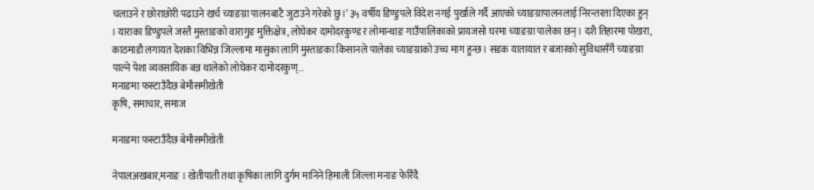चलाउने र छोराछोरी पढाउने खर्च च्याङग्रा पालनबाटै जुटाउने गरेको छु।’ ३५ वर्षीय डिण्डुपले विदेश नगई पुर्खाले गर्दै आएको च्याङग्रापालनलाई निरन्तरता दिएका हुन् । याराका डिण्डुपले जस्तै मुस्ताङको वारागुङ मुक्तिक्षेत्र, लोघेकर दामोदरकुण्ड र लोमान्थाङ गाउँपालिकाको प्रायजसो घरमा च्याङग्रा पालेका छन् । दशै तिहारमा पोखरा, काठमाडौ लगायत देशका विभिन्न जिल्लामा मासुका लागि मुस्ताङका किसानले पालेका च्याङग्राको उच्च माग हुन्छ । सडक यातायात र बजारको सुविधासँगै च्याङग्रा पाल्ने पेशा व्यवसायिक बन्न थालेको लोघेकर दामोदरकुण्...
मनाङमा फस्टाउँदैछ बेमौसमीखेती
कृषि, समाचार, समाज

मनाङमा फस्टाउँदैछ बेमौसमीखेती

नेपालअखबार,मनाङ । खेतीपाती तथा कृषिका लागि दुर्गम मानिने हिमाली जिल्ला मनाङ फेरिँदै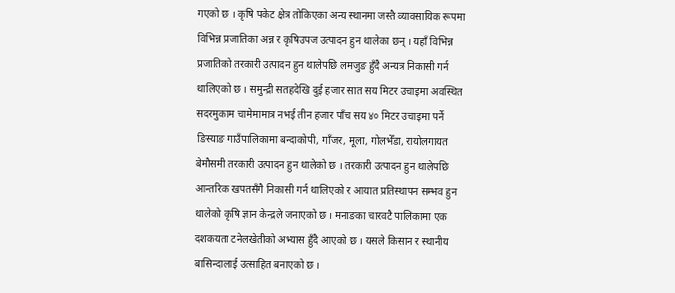गएको छ । कृषि पकेट क्षेत्र तोकिएका अन्य स्थानमा जस्तै व्यावसायिक रूपमा विभिन्न प्रजातिका अन्न र कृषिउपज उत्पादन हुन थालेका छन् । यहाँ विभिन्न प्रजातिको तरकारी उत्पादन हुन थालेपछि लमजुङ हुँदै अन्यत्र निकासी गर्न थालिएको छ । समुन्द्री सतहदेखि दुई हजार सात सय मिटर उचाइमा अवस्थित सदरमुकाम चामेमामात्र नभई तीन हजार पाँच सय ४० मिटर उचाइमा पर्ने ङिस्याङ गाउँपालिकामा बन्दाकोपी, गाँजर, मूला, गोलभेँडा, रायोलगायत बेमौसमी तरकारी उत्पादन हुन थालेको छ । तरकारी उत्पादन हुन थालेपछि आन्तरिक खपतसँगै निकासी गर्न थालिएको र आयात प्रतिस्थापन सम्भव हुन थालेको कृषि ज्ञान केन्द्रले जनाएको छ । मनाङका चारवटै पालिकामा एक दशकयता टनेलखेतीको अभ्यास हुँदै आएको छ । यसले किसान र स्थानीय बासिन्दालाई उत्साहित बनाएको छ ।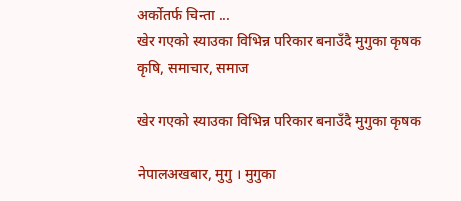अर्कोतर्फ चिन्ता ...
खेर गएको स्याउका विभिन्न परिकार बनाउँदै मुगुका कृषक
कृषि, समाचार, समाज

खेर गएको स्याउका विभिन्न परिकार बनाउँदै मुगुका कृषक

नेपालअखबार, मुगु । मुगुका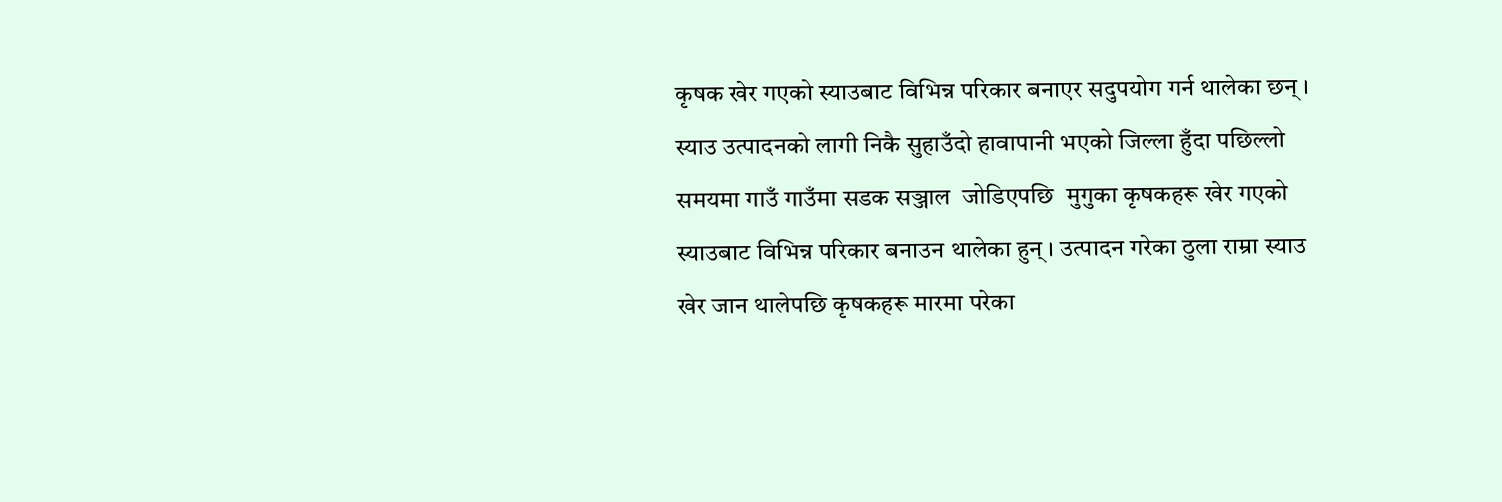कृषक खेर गएको स्याउबाट विभिन्न परिकार बनाएर सदुपयोग गर्न थालेका छन् । स्याउ उत्पादनको लागी निकै सुहाउँदो हावापानी भएको जिल्ला हुँदा पछिल्लो समयमा गाउँ गाउँमा सडक सञ्जाल  जोडिएपछि  मुगुका कृषकहरू खेर गएको स्याउबाट विभिन्न परिकार बनाउन थालेका हुन् । उत्पादन गरेका ठुला राम्रा स्याउ खेर जान थालेपछि कृषकहरू मारमा परेका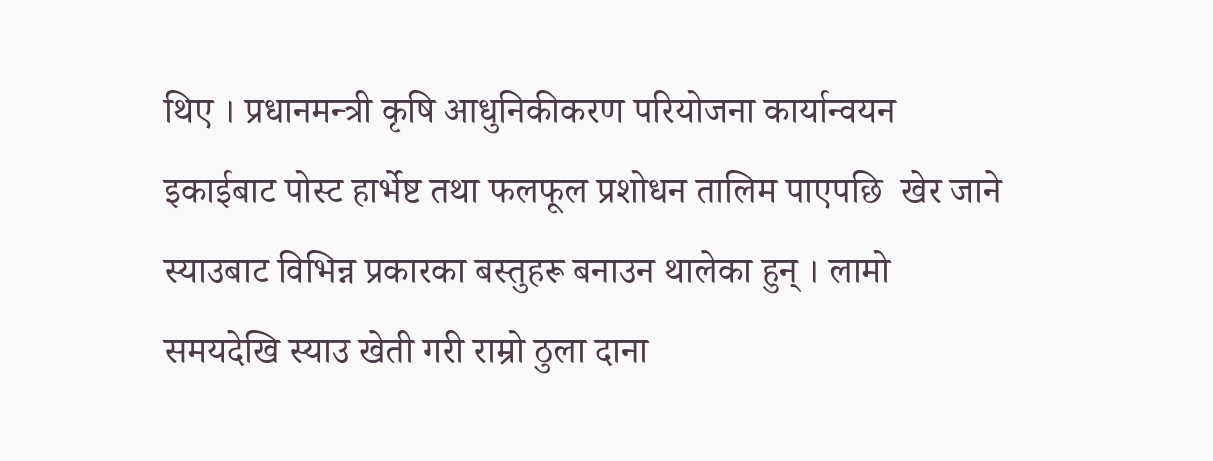थिए । प्रधानमन्त्री कृषि आधुनिकीकरण परियोजना कार्यान्वयन इकाईबाट पोस्ट हार्भेष्ट तथा फलफूल प्रशोधन तालिम पाएपछि  खेर जाने स्याउबाट विभिन्न प्रकारका बस्तुहरू बनाउन थालेका हुन् । लामो समयदेखि स्याउ खेती गरी राम्रो ठुला दाना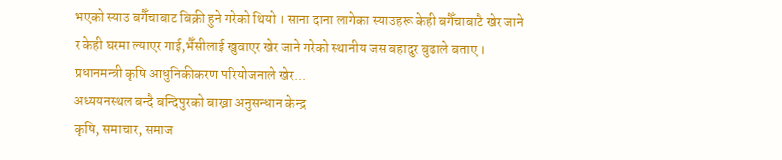भएको स्याउ बगैँचाबाट बिक्री हुने गरेको थियो । साना दाना लागेका स्याउहरू केही बगैँचाबाटै खेर जाने र केही घरमा ल्याएर गाई,भैँसीलाई खुवाएर खेर जाने गरेको स्थानीय जस बहादुर बुढाले बताए । प्रधानमन्त्री कृषि आधुनिकीकरण परियोजनाले खेर...
अध्ययनस्थल बन्दै बन्दिपुरको बाख्रा अनुसन्धान केन्द्र
कृषि, समाचार, समाज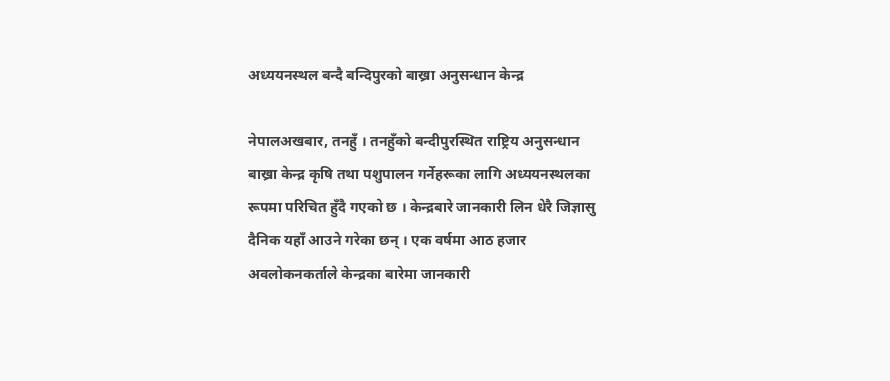अध्ययनस्थल बन्दै बन्दिपुरको बाख्रा अनुसन्धान केन्द्र

नेपालअखबार, तनहुँ । तनहुँको बन्दीपुरस्थित राष्ट्रिय अनुसन्धान बाख्रा केन्द्र कृषि तथा पशुपालन गर्नेहरूका लागि अध्ययनस्थलका रूपमा परिचित हुँदै गएको छ । केन्द्रबारे जानकारी लिन धेरै जिज्ञासु दैनिक यहाँ आउने गरेका छन् । एक वर्षमा आठ हजार अवलोकनकर्ताले केन्द्रका बारेमा जानकारी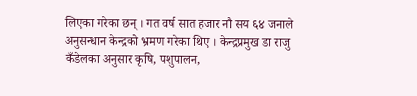लिएका गरेका छन् । गत वर्ष सात हजार नौ सय ६४ जनाले अनुसन्धान केन्द्रको भ्रमण गरेका थिए । केन्द्रप्रमुख डा राजु कँडेलका अनुसार कृषि, पशुपालन,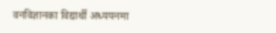वनविज्ञानका विद्यार्थी अध्ययनमा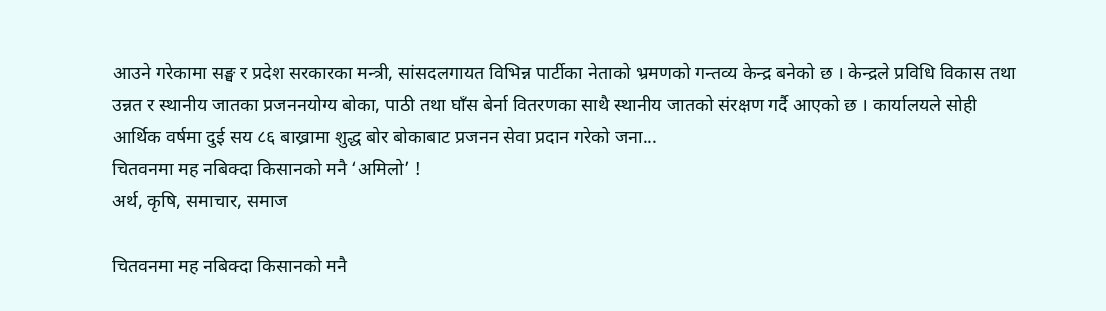आउने गरेकामा सङ्घ र प्रदेश सरकारका मन्त्री, सांसदलगायत विभिन्न पार्टीका नेताको भ्रमणको गन्तव्य केन्द्र बनेको छ । केन्द्रले प्रविधि विकास तथा उन्नत र स्थानीय जातका प्रजननयोग्य बोका, पाठी तथा घाँस बेर्ना वितरणका साथै स्थानीय जातको संरक्षण गर्दै आएको छ । कार्यालयले सोही आर्थिक वर्षमा दुई सय ८६ बाख्रामा शुद्ध बोर बोकाबाट प्रजनन सेवा प्रदान गरेको जना...
चितवनमा मह नबिक्दा किसानको मनै ‘अमिलो’ !
अर्थ, कृषि, समाचार, समाज

चितवनमा मह नबिक्दा किसानको मनै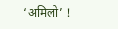‘अमिलो’ !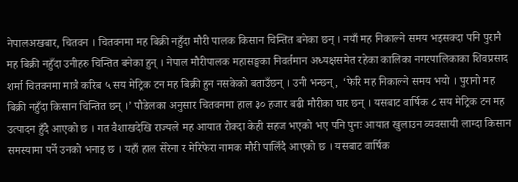नेपालअखबार, चितवन । चितवनमा मह बिक्री नहुँदा मौरी पालक किसान चिन्तित बनेका छन् । नयाँ मह निकाल्ने समय भइसक्दा पनि पुरानै मह बिक्री नहुँदा उनीहरु चिन्तित बनेका हुन् । नेपाल मौरीपालक महासङ्घका निवर्तमान अध्यक्षसमेत रहेका कालिका नगरपालिकाका शिवप्रसाद शर्मा चितवनमा मात्रै करिब ५ सय मेट्रिक टन मह बिक्री हुन नसकेको बताउँछन् । उनी भन्छन्,  ‘फेरि मह निकाल्ने समय भयो । पुरानो मह बिक्री नहुँदा किसान चिन्तित छन् ।’ पौडेलका अनुसार चितवनमा हाल ३० हजार बढी मौरीका घार छन् । यसबाट वार्षिक ८ सय मेट्रिक टन मह उत्पादन हुँदै आएको छ । गत वैशाखदेखि राज्यले मह आयात रोक्दा केही सहज भएको भए पनि पुनः आयात खुलाउन व्यवसायी लाग्दा किसान समस्यामा पर्ने उनको भनाइ छ । यहाँ हाल सेरेना र मेरिफेरा नामक मौरी पालिँदै आएको छ । यसबाट वार्षिक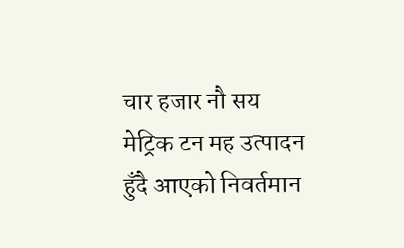चार हजार नौ सय मेट्रिक टन मह उत्पादन हुँदै आएको निवर्तमान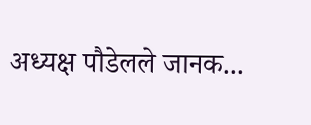अध्यक्ष पौडेलले जानक...